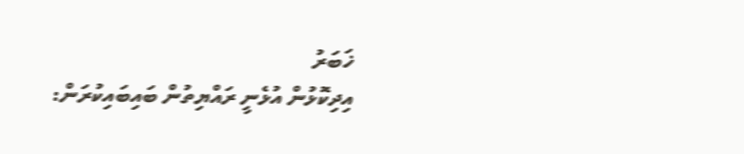ޚަބަރު
އިދިކޮޅުން އުޅެނީ ރައްޔިތުން ބައިބައިކުރަން: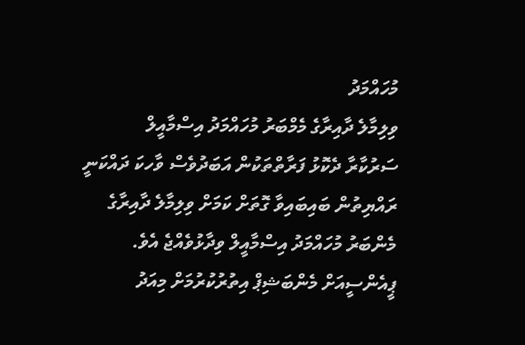މުހައްމަދު
ވިލިމާލެ ދާއިރާގެ މެމްބަރު މުހައްމަދު އިސްމާއީލް
ސަރުކާރާ ދެކޮޅު ފަރާތްތަކުން އަބަދުވެސް ވާހކަ ދައްކަނީ ރައްޔިތުން ބައިބައިވާ ގޮތަށް ކަމަށް ވިލިމާލެ ދާއިރާގެ މެންބަރު މުހައްމަދު އިސްމާއީލް ވިދާޅުވެއްޖެ އެވެ.
ޕީއެންސީއަށް މެންބަޝިޕް އިތުރުކުރުމަށް މިއަދު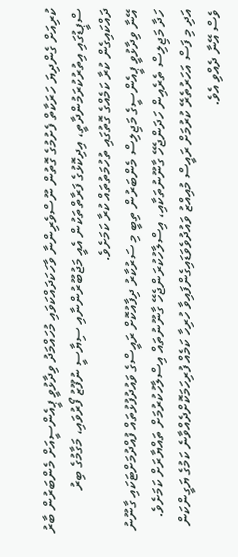ކުރިއަށް ގެންދިޔަ ހަރަކާތް ފެށުމުގެ ގޮތުން ނޫސްވެރިންނާ ވާހަކަދައްކަވައި މުހައްމަދު ވިދާޅުވީ ޕީއެންސީއަށް މެންބަރުން ބާރު ސްޕީޑުގައި އިތުރުކުރަމުންދާތީ، އިދިކޮޅުގެ ފަރާތްތަކުން އެއީ މަޖުބޫރުންނާއި ސިޔާސީ ނުފޫޒު ފޯރުވައި، މަގާމުގެ ބިރު ދައްކައިގެން ކުރާ ކަމެއްގެ ގޮތުގައި ތުހުމަތުތައް ކުރާ ކަމަށެވެ.
އޭނާ ވިދާޅުވީ ޕީއެންސީގެ މަޖިލިސް މެންބަރުން ތިބީ މި ސަރުކާރު ދިފާއުކޮށް ރައީސްގެ ވައުދުފުޅުތައް ފުއްދުމަށްޓަކައި ގާނޫނު ހަދާ މަޖިލިސް ތެރެއިން ހަދަންޖެހޭ ގާނޫނުތަކާއި، އިސްލާހުކުރަންޖެހޭ ގާނޫނުތައް އިސްލާހުކުރުމަށް ތައްޔާރަށް ކަމަށެވެ.
އަދި މި ފަސް އަހަރުތެރޭ ކުރުމަށް ރައީސް މުއިއްޒު ވައުދުވެވަޑައިގެންފައިވާ ހުރިހާ ކަމެއް ފުރިހަމަކޮށްދެއްވާނެ ކަމުގެ ޔަގީންކަން ވެސް އޭނާ ދެއްވި އެވެ.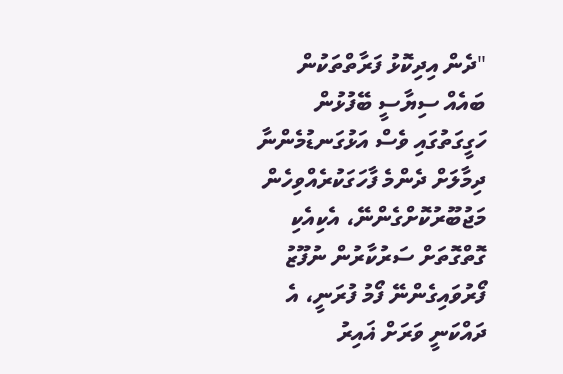"ދެން އިދިކޮޅު ފަރާތްތަކުން ބައެއް ސިޔާސީ ބޭފުޅުން ހަގީގަތުގައި ވެސް އަޅުގަނޑުމެންނާ ދިމާލަށް ދެންމެ ފާހަގަކުރެއްވިހެން މަޖުބޫރުކޮށްގެންނޭ، އެކިއެކި ގޮތްގޮތަށް ސަރުކާރުން ނުފޫޒު ފޯރުވައިގެންނޭ ފޯމު ފުރަނީ، އެ ދައްކަނީ ވަރަށް ޣައިރު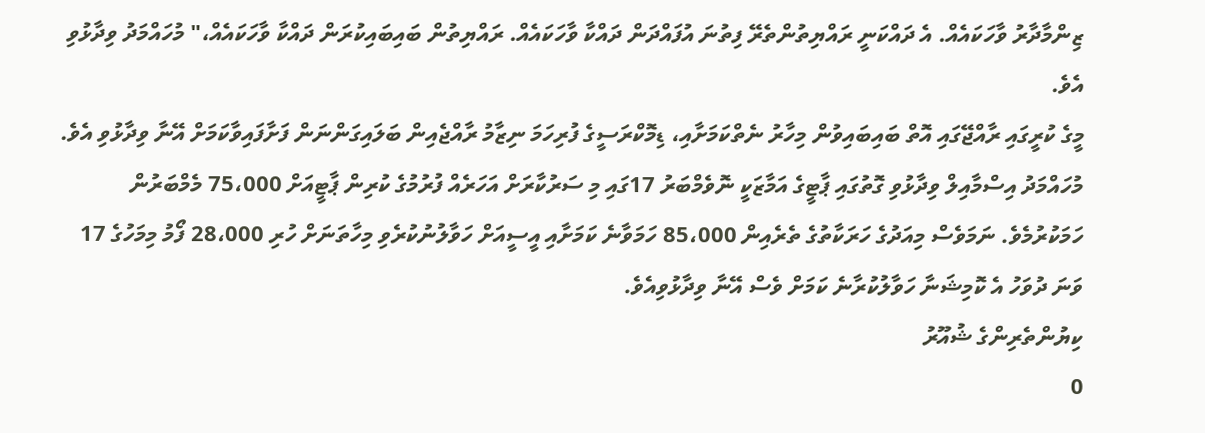ޒިންމާދާރު ވާހަކައެއް. އެ ދައްކަނީ ރައްޔިތުންތެރޭ ފިތުނަ އުފައްދަން ދައްކާ ވާހަކައެއް. ރައްޔިތުން ބައިބައިކުރަން ދައްކާ ވާހަކައެއް،" މުހައްމަދު ވިދާޅުވި އެވެ.
މީގެ ކުރީގައި ރާއްޖޭގައި އޮތް ބައިބައިވުން މިހާރު ނެތްކަމަށާއި، ޑިމޮކްރަސީގެ ފުރިހަމަ ނިޒާމު ރާއްޖެއިން ބަލައިގަންނަން ފަށާފައިވާކަމަށް އޭނާ ވިދާޅުވި އެވެ.
މުހައްމަދު އިސްމާއިލް ވިދާޅުވި ގޮތުގައި ޕާޓީގެ އަމާޒަކީ ނޮވެމްބަރު 17ގައި މި ސަރުކާރަށް އަހަރެއް ފުރުމުގެ ކުރިން ޕާޓީއަށް 75،000 މެމްބަރުން ހަމަކުރުމެވެ. ނަމަވެސް މިއަދުގެ ހަރަކާތުގެ ތެރެއިން 85،000 ހަމަވާނެ ކަމަށާއި އީސީއަށް ހަވާލުނުކުރެވި މިހާތަނަށް ހުރި 28،000 ފޯމު މިމަހުގެ 17 ވަނަ ދުވަހު އެ ކޮމިޝަނާ ހަވާލުކުރާނެ ކަމަށް ވެސް އޭނާ ވިދާޅުވިއެވެ.
ކިޔުންތެރިންގެ ޝުއޫރު
0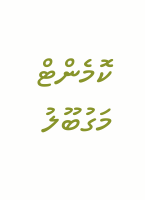ކޮމެންޓް
މަގުބޫލު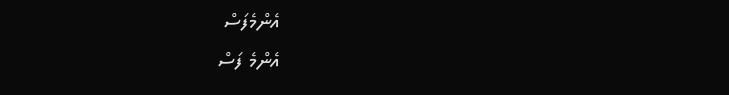އެންމެފަސް
އެންމެ ފަސް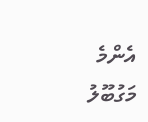އެންމެ މަގުބޫލު